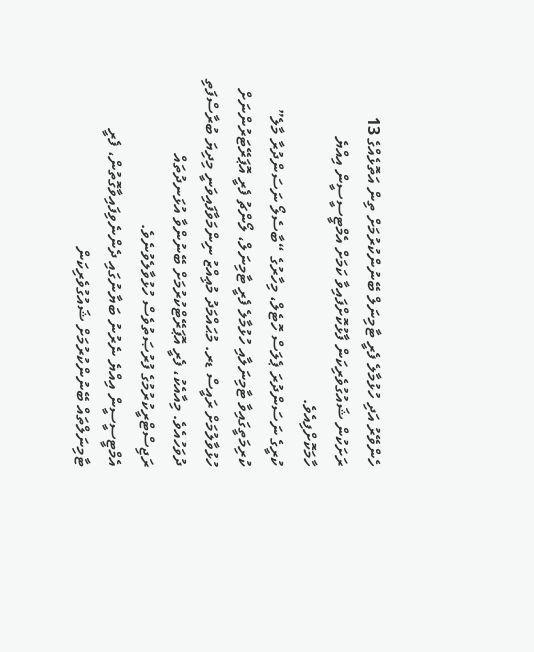ހެންވޭރު އަދި ހުޅުމާލެ ފެރީ ޓާމިނަލް ބޭނުންކުރުމަށް ތިން އަތޮޅެއްގެ 13 ރަށަކުން ޝައުގުވެރިކަން ފާޅުކޮށްފައިވާ ކަމަށް އެމްޓީސީސީން އިއްޔެ ހާމަކޮށްފިއެވެ.
ކުރީގެ ނަސަންދުރަ ޕެލަސް ހޮޓެލް، މިހާރުގެ “ބާސެލޯ ނަސަންދުރާ މާލެ” ކުރިމަތީގައިވާ ޓާމިނަލާއި ހުޅުމާލެ ފެރީ ޓާމިނަލް، ލޯންޗު ފެރީ އޮޕަރޭޓަރުންނަށް ހުޅުވާލުމަށް ރައީސް ޑރ. މުޙައްމަދު މުޢިއްޒު ނިންމަވާފައިވަނީ މިދިޔަ ބުރާސްފަތި ދުވަހުއެވެ. މިއާއެކު، ފެރީ އޮޕަރޭޓްކުރުމަށް ބޭނުންވާ އުޅަނދުތައް ރަޖިސްޓްރީކުރުމުގެ ފުރުޞަތުވެސް ހުޅުވާލެވުނެވެ.
އެމްޓީސީސީން އިއްޔެ ނެރުނު ބަޔާނުގައި ދެންނެވިފައިވާގޮތުން، ފެރީ ޓާމިނަލްތައް ބޭނުންކުރުމަށް ޝައުގުވެރިކަން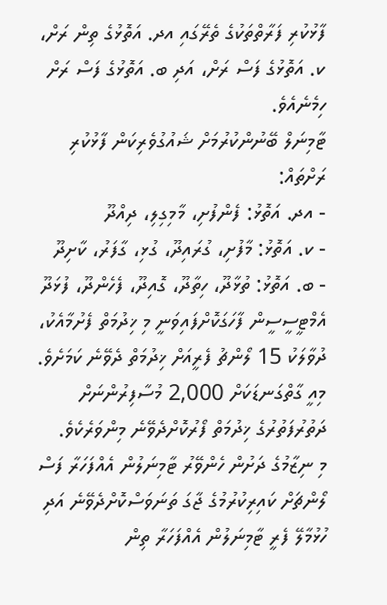ފާޅުކުރި ފަރާތްތަކުގެ ތެރޭގައި އދ. އަތޮޅުގެ ތިން ރަށް، ކ. އަތޮޅުގެ ފަސް ރަށް، އަދި ބ. އަތޮޅުގެ ފަސް ރަށް ހިމެނެއެވެ.
ޓާމިނަލް ބޭނުންކުރުމަށް ޝައުގުވެރިކަން ފާޅުކުރި ރަށްތައް:
- އދ. އަތޮޅު: ފެންފުށި، މާމިގިލި، ދިއްދޫ
- ކ. އަތޮޅު: މާފުށި، ގުރައިދޫ، ގުޅި، ގާފަރު، ކާށިދޫ
- ބ. އަތޮޅު: ތުޅާދޫ، ހިތާދޫ، ގޮއިދޫ، ފެހެންދޫ، ފުޅަދޫ
އެމްޓީސީސީން ފާހަގަކޮށްފައިވަނީ މި ޚިދުމަތް ފެށުމާއެކު، ދުވާލަކު 15 ލޯންޗު ފެރީއަށް ޚިދުމަތް ދެވޭނެ ކަމަށެވެ. މިއީ ގާތްގަނޑަކަށް 2,000 މުސާފިރުންނަށް ދަތުރުފަތުރުގެ ޚިދުމަތް ފޯރުކޮށްދެވޭނެ މިންވަރެކެވެ.
މި ނިޒާމުގެ ދަށުން ހެންވޭރު ޓާމިނަލުން އެއްފަހަރާ ފަސް ލޯންޗަށް ކައިރިކުރުމުގެ ޖާގަ ތަނަވަސްކޮށްދެވޭނެ އަދި ހުޅުމާލޭ ފެރީ ޓާމިނަލުން އެއްފަހަރާ ތިން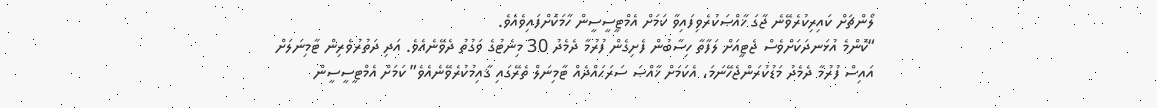ލޯންޗަށް ކައިރިކުރެވޭނެ ޖާގަ ޚާއްޞަކުރެވިފައިވާ ކަމަށް އެމްޓީސީސީން ހާމަކޮށްފައިވެއެވެ.
“ކޮންމެ އުޅަނދަކަށްވެސް ޖެޓީއަށް ލަފާތާ ހިސާބުން ފެށިގެން ފުރުމާ ދެމެދު 30 މިނެޓުގެ ވަގުތު ދެވޭނެއެވެ. އަދި ދަތުރުވެރިން ޓާމިނަލަށް އައިސް ފުރުމާ ދެމެދު މަޑުކުރަންޖެހޭނަމަ، އެކަމަށް ޚާއްޞަ ސަރަޙައްދެއް ޓާމިނަލް ތެރޭގައި ޤާއިމުކުރެވޭނެއެވެ” ކަމަށް އެމްޓީސީސީން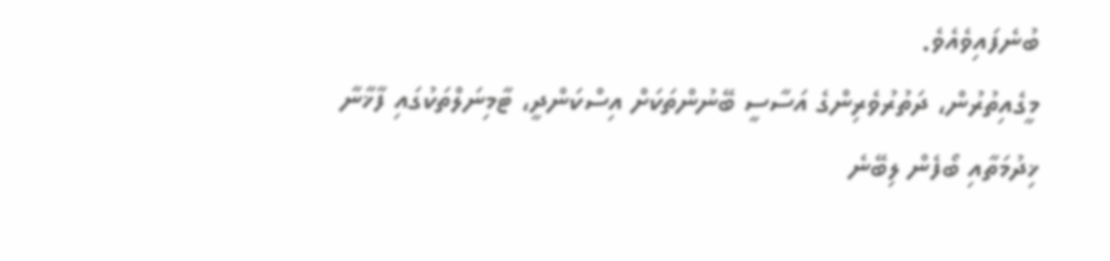ބުނެފައިވެއެވެ.
މީގެއިތުރުން، ދަތުރުވެރިންގެ އަސާސީ ބޭނުންތަކަށް އިސްކަންދީ، ޓާމިނަލްތަކުގައި ފާޚާނާ ޚިދުމަތާއި ބޯފެން ލިބޭނެ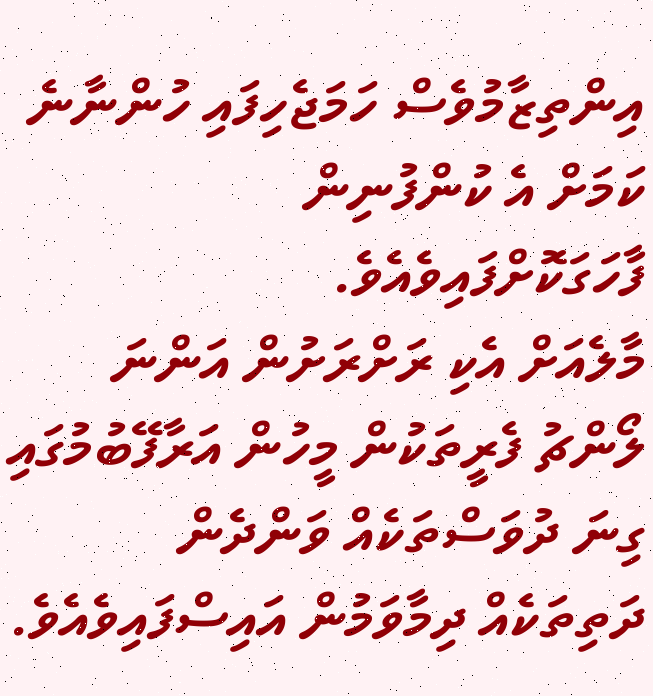އިންތިޒާމުވެސް ހަމަޖެހިފައި ހުންނާނެ ކަމަށް އެ ކުންފުނިން ފާހަގަކޮށްފައިވެއެވެ.
މާލެއަށް އެކި ރަށްރަށުން އަންނަ ލޯންޗު ފެރީތަކުން މީހުން އަރާފޭބުމުގައި ގިނަ ދުވަސްތަކެއް ވަންދެން ދަތިތަކެއް ދިމާވަމުން އައިސްފައިވެއެވެ.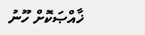ޚާއްޞަކޮށް ހޫނު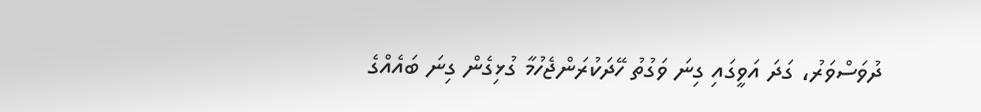ދުވަސްވަރު، ގަދަ އަވީގައި ގިނަ ވަގުތު ހޭދަކުރަންޖެހުމާ ގުޅިގެން ގިނަ ބައެއްގެ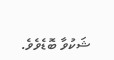ޝަކުވާ ބޮޑެވެވެ.